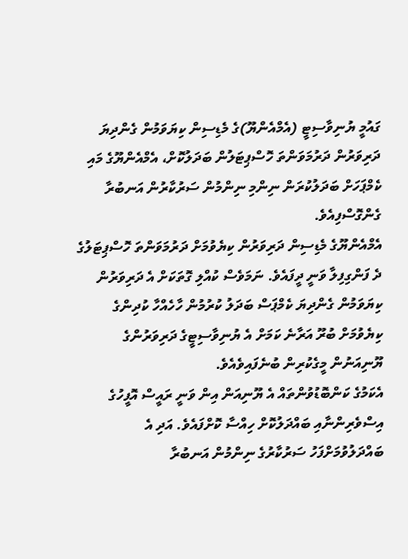ގައުމީ ޔުނިވާސިޓީ (އެމްއެންޔޫ)ގެ މެޑިސިން ކިޔަވަމުން ގެންދިޔަ ދަރިވަރުން ދަރުމަވަންތަ ހޮސްޕިޓަލުން ބަދަލުކޮށް، އެމްއެންޔޫގެ މައި ކެމްޕަހަށް ބަދަލުކުރަން ނިންމި ނިންމުން ސަރުކާރުން އަނބުރާ ގެންގޮސްފިއެވެ.
އެމްއެންޔޫގެ މެޑިސިން ދަރިވަރުން ކިޔެވުމަށް ދަރުމަވަންތަ ހޮސްޕިޓަލުގެ ދެ ފަންގިފިލާ ވަނީ ދީފައެވެ. ނަމަވެސް ކުއްލި ގޮތަކަށް އެ ދަރިވަރުން ކިޔަވަމުން ގެންދިޔަ ކެމްޕަސް ބަދަލު ކުރުމުން ހާހެއްހާ ކުދިންގެ ކިޔެވުމަށް ބުރޫ އަރާނެ ކަމަށް އެ ޔުނިވާސިޓީގެ ދަރިވަރުންގެ ޔޫނިއަނުން މީގެކުރިން ބުނެފައިވެއެވެ.
އެކަމުގެ ކަންބޮޑުވުންތައް އެ ޔޫނިއަން އިން ވަނީ ރައީސް އޮފީހުގެ އިސްވެރިންނާއި ބައްދަލުކޮށް ހިއްސާ ކޮށްފައެވެ. އަދި އެ ބައްދަލުވުމަށްފަހު ސަރުކާރުގެ ނިންމުން އަނބުރާ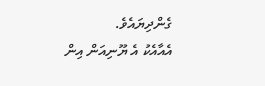ގެންދިޔައެވެ.
އެއާއެކު އެ ޔޫނިއަން އިން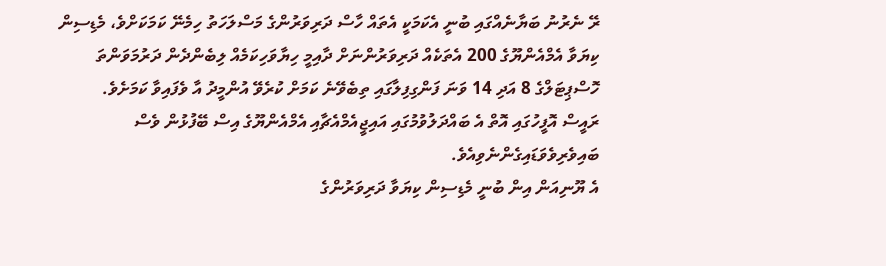ރޭ ނެރުނު ބަޔާނެއްގައި ބުނީ އެކަމަކީ އެތައް ހާސް ދަރިވަރުންގެ މަސްލަހަތު ހިމެނޭ ކަމަކަށްވެ، މެޑިސިން ކިޔަވާ އެމްއެންޔޫގެ 200 އެތަކެއް ދަރިވަރުންނަށް ދާއިމީ ހިޔާވަހިކަމެއް ލިބެންދެން ދަރުމަވަންތަ ހޮސްޕިޓަލްގެ 8 އަދި 14 ވަނަ ފަންގިފިލާގައި ތިބެވޭނެ ކަމަށް ކުރެވޭ އުންމީދު އާ ވެފައިވާ ކަމަށެވެ.
ރައީސް އޮފީހުގައި އޮތް އެ ބައްދަލުވުމުގައި އައިޖީއެމްއެޗާއި އެމްއެންޔޫގެ އިސް ބޭފުޅުން ވެސް ބައިވެރިވެވަޑައިގެންނެވިއެވެ.
އެ ޔޫނިއަން އިން ބުނީ މެޑިސިން ކިޔަވާ ދަރިވަރުންގެ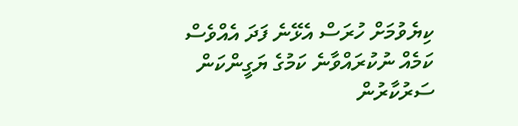ކިޔެވުމަށް ހުރަސް އެޅޭނެ ފަދަ އެއްވެސް ކަމެއް ނުކުރައްވާނެ ކަމުގެ ޔަގީންކަން ސަރުކާރުން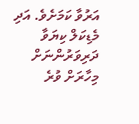އަރުވާ ކަމަށެވެ. އަދި މެޑިކަލް ކިޔަވާ ދަރިވަރުންނަށް މިހާރަށް ވުރެ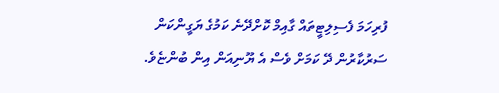ފުރިހަމަ ފެސިލިޓީތައް ގާއިމް ކޮށްދޭނެ ކަމުގެ ޔަގީންކަން ސަރުކާރުން ދޭ ކަމަށް ވެސް އެ ޔޫނިއަން އިން ބުންޏެވެ.